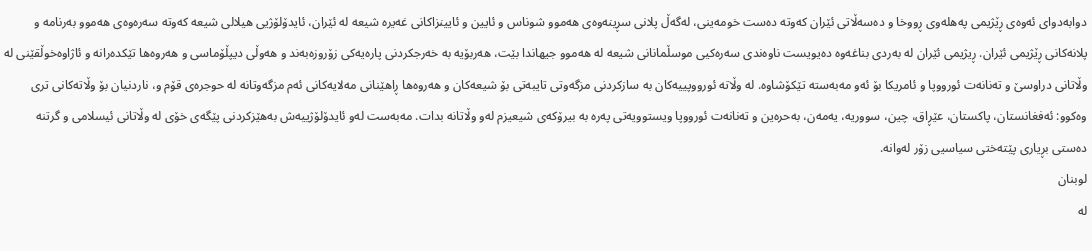دوابەدوای ئەوەی ڕێژیمی پەهلەوی ڕووخا و دەسەڵاتی ئێران کەوتە دەست خومەینی، لەگەڵ پلانی سڕینەوەی هەموو شوناس و ئایین و ئایینزاکانی غەیرە شیعە لە ئێران، ئایدۆلۆژیی هیلالی شیعە کەوتە سەرەوەی هەموو بەرنامە و پلانەکانی ڕێژیمی ئێران. ڕیژیمی ئێران لە بەردی بناغەوە دەیویست ناوەندی سەرەکیی موسڵمانانی شیعە لە هەموو جیهاندا بێت، هەربۆیە بە خەرجکردنی پارەیەکی زۆروزەبەند و هەوڵی دیپڵۆماسی و هەروەها تێکدەرانە و ئاژاوەخوڵقێنی لە وڵاتانی دراوسێ و تەنانەت ئورووپا و ئامریکا بۆ ئەو مەبەستە تێکۆشاوە. لە وڵاتە ئورووپییەکان بە سازکردنی مزگەوتی تایبەتی بۆ شیعەکان و هەروەها ڕاهێنانی مەلایەکانی ئەم مزگەوتانە لە حوجرەی قۆم و، ناردنیان بۆ وڵاتەکانی تری وەکوو: ئەفغانستان، پاکستان، عێڕاق، چین، سووریە، یەمەن، بەحرەین و تەنانەت ئورووپا ویستوویەتی پەرە بە بیرۆکەی شیعیزم لەو وڵاتانە بدات. مەبەست لەو ئایدۆلۆژییەش بەهێزکردنی پێگەی خۆی لە وڵاتانی ئیسلامی و گرتنە دەستی بڕیاری پێتەختی سیاسیی زۆر لەوانە.
لوبنان
لە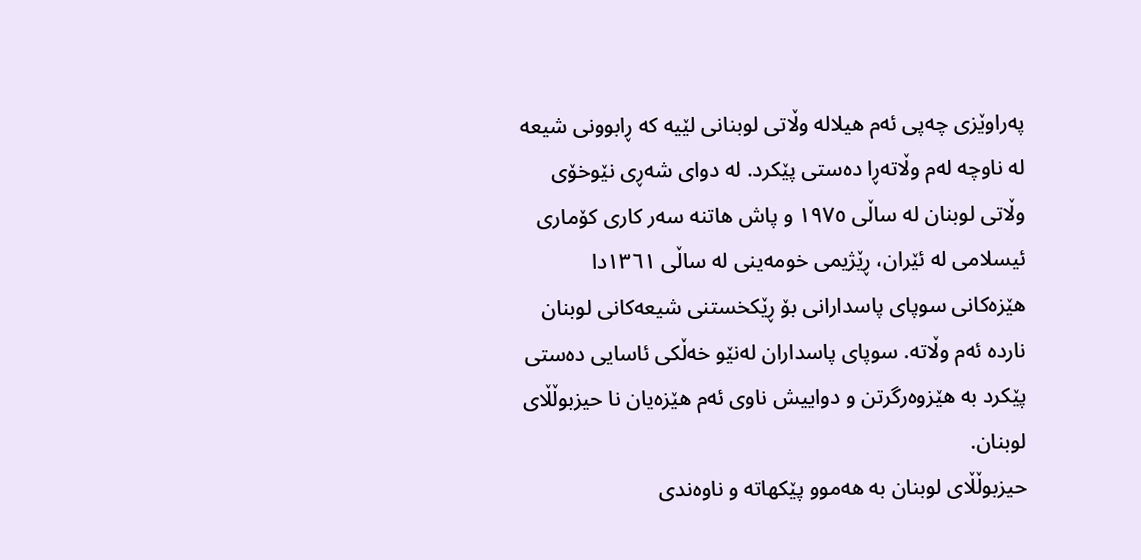پەراوێزی چەپی ئەم هیلالە وڵاتی لوبنانی لێیە کە ڕابوونی شیعە لە ناوچە لەم وڵاتەڕا دەستی پێکرد. لە دوای شەڕی نێوخۆی وڵاتی لوبنان لە ساڵی ١٩٧٥ و پاش هاتنە سەر کاری کۆماری ئیسلامی لە ئێران، ڕێژیمی خومەینی لە ساڵی ١٣٦١دا هێزەکانی سوپای پاسدارانی بۆ ڕێکخستنی شیعەکانی لوبنان ناردە ئەم وڵاتە. سوپای پاسداران لەنێو خەڵکی ئاسایی دەستی پێکرد بە هێزوەرگرتن و دواییش ناوی ئەم هێزەیان نا حیزبوڵڵای لوبنان.
حیزبوڵڵای لوبنان بە هەموو پێکهاتە و ناوەندی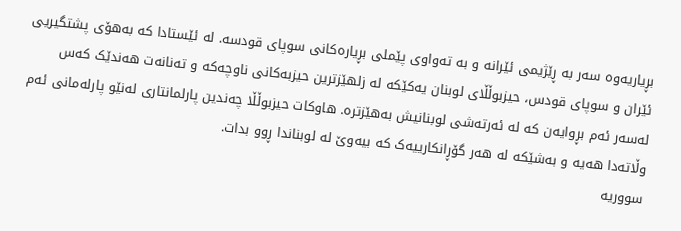بڕیاریەوە سەر بە ڕێژیمی ئێرانە و بە تەواوی پێملی بڕیارەکانی سوپای قودسە. لە ئێستادا کە بەهۆی پشتگیریی ئێران و سوپای قودس، حیزبوڵڵای لوبنان یەکێکە لە زلهێزترین حیزبەکانی ناوچەکە و تەنانەت هەندێک کەس لەسەر ئەم بڕوایەن کە لە ئەرتەشی لوبنانیش بەهێزترە. هاوکات حیزبوڵڵا چەندین پارلمانتاری لەنێو پارلەمانی ئەم وڵاتەدا هەیە و بەشێکە لە هەر گۆڕانکارییەک کە بیەوێ لە لوبناندا ڕوو بدات.
سووریە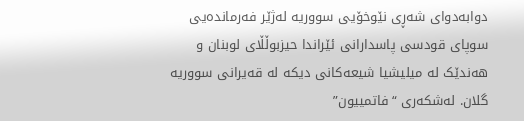دوابەدوای شەڕی نێوخۆیی سووریە لەژێر فەرماندەیی سوپای قودسی پاسدارانی ئێراندا حیزبوڵڵای لوبنان و هەندێک لە میلیشیا شیعەکانی دیکە لە قەیرانی سووریە گلان. لەشکەری “فاتمییون”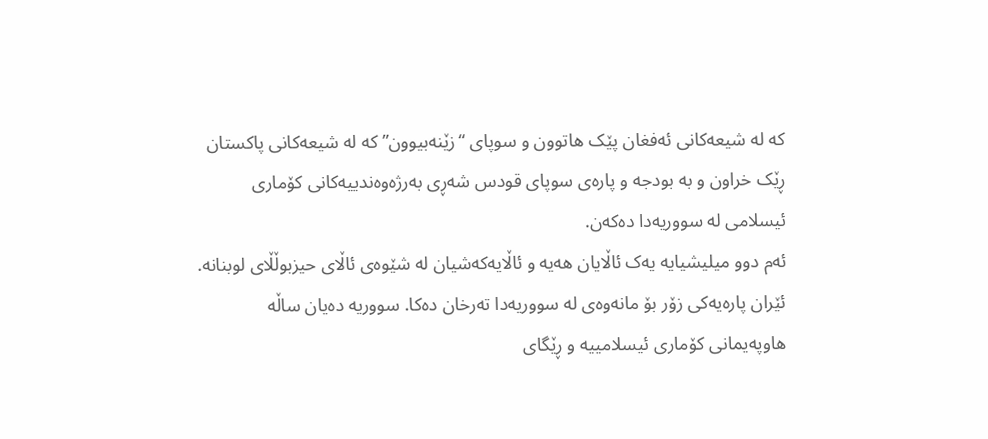کە لە شیعەکانی ئەفغان پێک هاتوون و سوپای “زێنەبیوون” کە لە شیعەکانی پاکستان ڕێک خراون و بە بودجە و پارەی سوپای قودس شەڕی بەرژەوەندییەکانی کۆماری ئیسلامی لە سووریەدا دەکەن.
ئەم دوو میلیشیایە یەک ئاڵایان هەیە و ئاڵایەکەشیان لە شێوەی ئاڵای حیزبوڵڵای لوبنانە.
ئێران پارەیەکی زۆر بۆ مانەوەی لە سووریەدا تەرخان دەکا. سووریە دەیان ساڵە هاوپەیمانی کۆماری ئیسلامییە و ڕێگای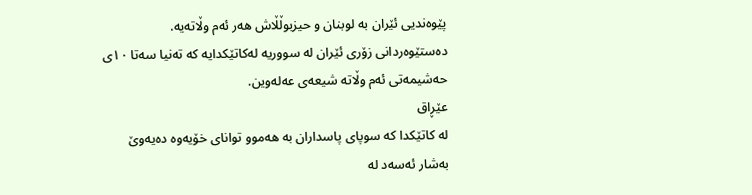پێوەندیی ئێران بە لوبنان و حیزبوڵڵاش هەر ئەم وڵاتەیە.
دەستێوەردانی زۆری ئێران لە سووریە لەکاتێکدایە کە تەنیا سەتا ١٠ی حەشیمەتی ئەم وڵاتە شیعەی عەلەوین.
عێڕاق
لە کاتێکدا کە سوپای پاسداران بە هەموو توانای خۆیەوە دەیەوێ بەشار ئەسەد لە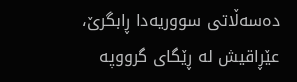دەسەڵاتی سووریەدا ڕابگرێ، عێڕاقیش لە ڕێگای گرووپە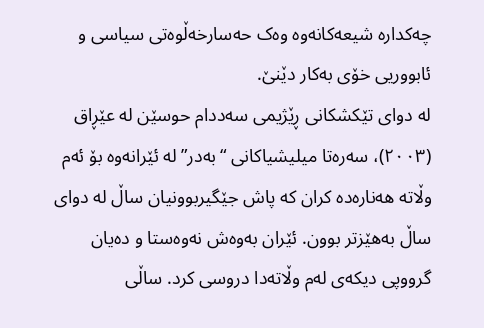چەکدارە شیعەکانەوە وەک حەسارخەڵوەتی سیاسی و ئابووریی خۆی بەکار دێنێ.
لە دوای تێکشکانی ڕێژیمی سەددام حوسێن لە عێڕاق (٢٠٠٣)، سەرەتا میلیشیاکانی “بەدر” لە ئێرانەوە بۆ ئەم وڵاتە هەنارەدە کران کە پاش جێگیربوونیان ساڵ لە دوای ساڵ بەهێزتر بوون. ئێران بەوەش نەوەستا و دەیان گرووپی دیکەی لەم وڵاتەدا دروسی کرد. ساڵی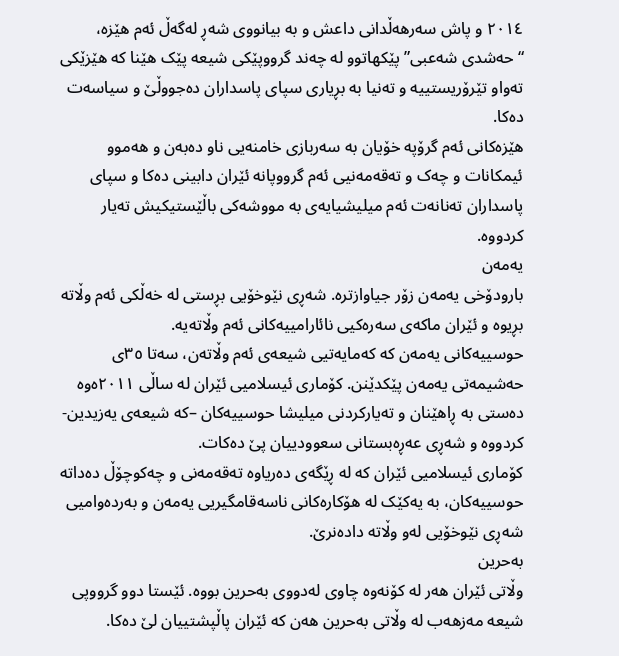٢٠١٤ و پاش سەرهەڵدانی داعش و بە بیانووی شەڕ لەگەڵ ئەم هێزە، “حەشدی شەعبی” پێکهاتوو لە چەند گرووپێکی شیعە پێک هێنا کە هێزێکی تەواو تێرۆریستییە و تەنیا بە بڕیاری سپای پاسداران دەجووڵێ و سیاسەت دەکا.
هێزەکانی ئەم گرۆپە خۆیان بە سەربازی خامنەیی ناو دەبەن و هەموو ئیمکانات و چەک و تەقەمەنیی ئەم گرووپانە ئێران دابینی دەکا و سپای پاسداران تەنانەت ئەم میلیشیایەی بە مووشەکی باڵێستیکیش تەیار کردووە.
یەمەن
بارودۆخی یەمەن زۆر جیاوازترە. شەڕی نێوخۆیی بڕستی لە خەڵکی ئەم وڵاتە بڕیوە و ئێران ماکەی سەرەکیی نائارامییەکانی ئەم وڵاتەیە.
حوسییەکانی یەمەن کە کەمایەتیی شیعەی ئەم وڵاتەن، سەتا ٣٥ی حەشیمەتی یەمەن پێکدێنن. کۆماری ئیسلامیی ئێران لە ساڵی ٢٠١١ەوە دەستی بە ڕاهێنان و تەیارکردنی میلیشا حوسییەکان –کە شیعەی یەزیدین- کردووە و شەڕی عەڕەبستانی سعوودییان پێ دەکات.
کۆماری ئیسلامیی ئێران کە لە ڕێگەی دەریاوە تەقەمەنی و چەکوچۆڵ دەداتە حوسییەکان، بە یەکێک لە هۆکارەکانی ناسەقامگیریی یەمەن و بەردەوامیی شەڕی نێوخۆیی لەو وڵاتە دادەنرێ.
بەحرین
وڵاتی ئێران هەر لە کۆنەوە چاوی لەدووی بەحرین بووە. ئێستا دوو گرووپی شیعە مەزهەب لە وڵاتی بەحرین هەن کە ئێران پاڵپشتییان لێ دەکا.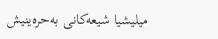میلیشیا شیعەکانی بەحرەینیش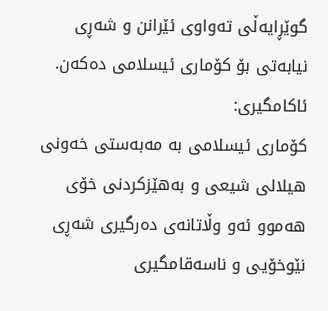گوێڕایەڵی تەواوی ئێرانن و شەڕی نیابەتی بۆ کۆماری ئیسلامی دەکەن.
ئاکامگیری:
کۆماری ئیسلامی بە مەبەستی خەونی هیلالی شیعی و بەهێزکردنی خۆی هەموو ئەو وڵاتانەی دەرگیری شەڕی نێوخۆیی و ناسەقامگیری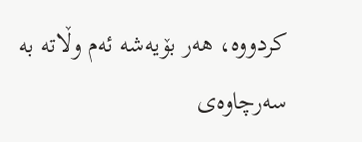کردووە، هەر بۆیەشە ئەم وڵاتە بە سەرچاوەی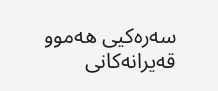سەرەکیی هەموو قەیرانەکانی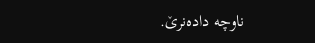ناوچە دادەنرێ.